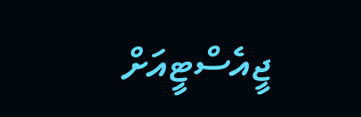ޖީއެސްޓީއަށް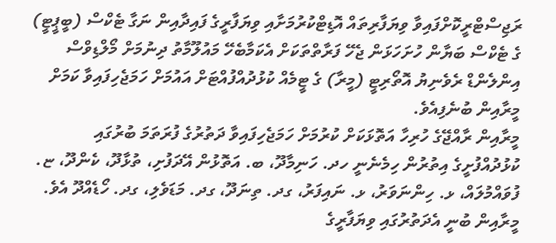ރަޖިސްޓްރީކޮށްފައިވާ ވިޔަފާރިތައް އޮޑިޓްކުރުމަށާއި ވިޔަފާރީގެ ފައިދާއިން ނަގާ ޓެކްސް (ބީޕީޓީ) ގެ ޓެކްސް ބަޔާން ހުށަހަޅަން ޖެހޭ ފަރާތްތަކަށް އެކަމާބެހޭ މައުލޫމާތު ދިނުމަށް މޯލްޑިވްސް އިންލެންޑް ރެވެނިޔު އޮތޯރިޓީ (މީރާ) ގެ ޓީމެއް ކުޅުދުއްފުއްޓަށް އައުމަށް ހަމަޖެހިފައިވާ ކަމަށް މީރާއިން ބުނެފިއެވެ.
މީރާއިން ރާއްޖޭގެ ހުރިހާ އަތޮޅަކަށް ކުރުމަށް ހަމަޖެހިފައިވާ ދަތުރުގެ ފުރަތަމަ ބުރުގައި ކުޅުދުއްފުށީގެ އިތުރުން ހިމެނެނީ ހދ. ހަނިމާދޫ، ބ. އަތޮޅުން އޭދަފުށި، ތުޅާދޫ، ކެންދޫ، ޏ. ފުވައްމުލައް، ޅ. ހިންނަވަރު، ޅ. ނައިފަރު، ގދ. ތިނަދޫ، ގދ. މަޑަވެލި، ގދ. ހޯޑެއްދޫ އެވެ.
މީރާއިން ބުނީ އެދަތުރުގައި ވިޔަފާރީގެ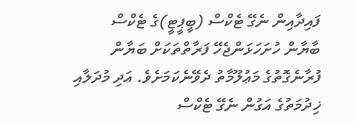ފައިދާއިން ނެގޭ ޓެކްސް (ބީޕީޓީ)ގެ ޓެކްސް ބާޔާން ހުށަހަޅަންޖެހޭ ފަރާތްތަކަށް ބަޔާން ފުރާނެގޮތުގެ މަޢުލޫމާތު ދެވޭނެކަމަށެވެ. އަދި މުދަލާއި ޚިދުމަތުގެ އަގުން ނެގޭ ޓެކްސް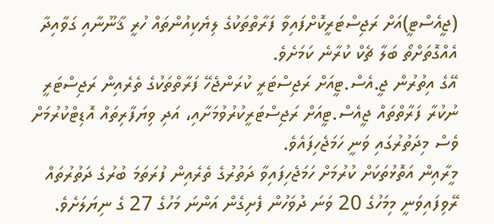(ޖީއެސްޓީ)އަށް ރަޖިސްޓަރީކޮށްފައިވާ ފަރާތްތަކުގެ ލިޔެކިއުންތައް ހުރީ ޤާނޫނާއި ގަވާއިދާ އެއްގޮތަށްތޯ ބަލާ ޗެކް ކުރާނެ ކަމަށެވެ.
އޭގެ އިތުރުން ޖީ.އެސް.ޓީއަށް ރަޖިސްޓަރީ ކުރަންޖެހޭ ފަރާތްތަކުގެ ތެރެއިން ރަޖިސްޓަރީ ނުކުރާ ފަރާތްތައް ޖީއެސް.ޓީއަށް ރަޖިސްޓަރީކުރުވުމަށާއި، އަދި ވިޔަފާރިތައް އޮޑިޓްކުރުމަށް ވެސް މިދަތުރުގައި ވަނީ ހަމަޖެހިފައެވެ.
މީރާއިން އަތޮޅުތަކަށް ކުރުމަށް ހަމަޖެހިފައިވާ ދަތުރުގެ ތެރެއިން ފުރަތަމަ ބުރުގެ ދަތުރުތައް ރޭވިފައިވަނީ މިމަހުގެ 20 ވަނަ ދުވަހުން ފެށިގެން އަންނަ މަހުގެ 27 ގެ ނިޔަލަށެވެ.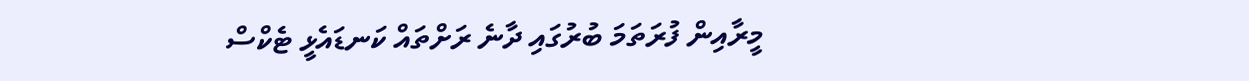މީރާއިން ފުރަތަމަ ބުރުގައި ދާނެ ރަށްތައް ކަނޑައެޅީ ޓެކްސް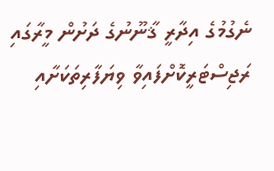ނެގުމުގެ އިދާރީ ޤާނޫނުގެ ދަށުން މީރާގައި ރަޖިސްޓަރީކޮށްފައިވާ ވިޔަފާރިތަކަށާއި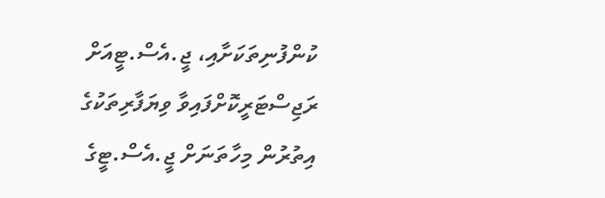ކުންފުނިތަކަށާއި، ޖީ.އެސް.ޓީއަށް ރަޖިސްޓަރީކޮށްފައިވާ ވިޔަފާރިތަކުގެ އިތުރުން މިހާތަނަށް ޖީ.އެސް.ޓީގެ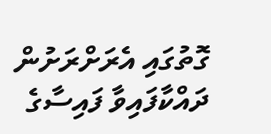ގޮތުގައި އެރަށްރަށުން ދައްކާފައިވާ ފައިސާގެ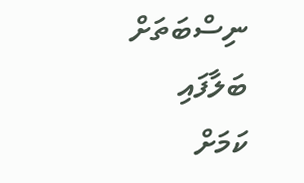ނިސްބަތަށް ބަލާފައި ކަމަށް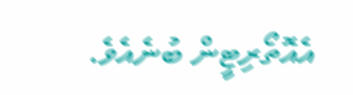އެއޮތޯރިޓީން ބުނެއެވެ.